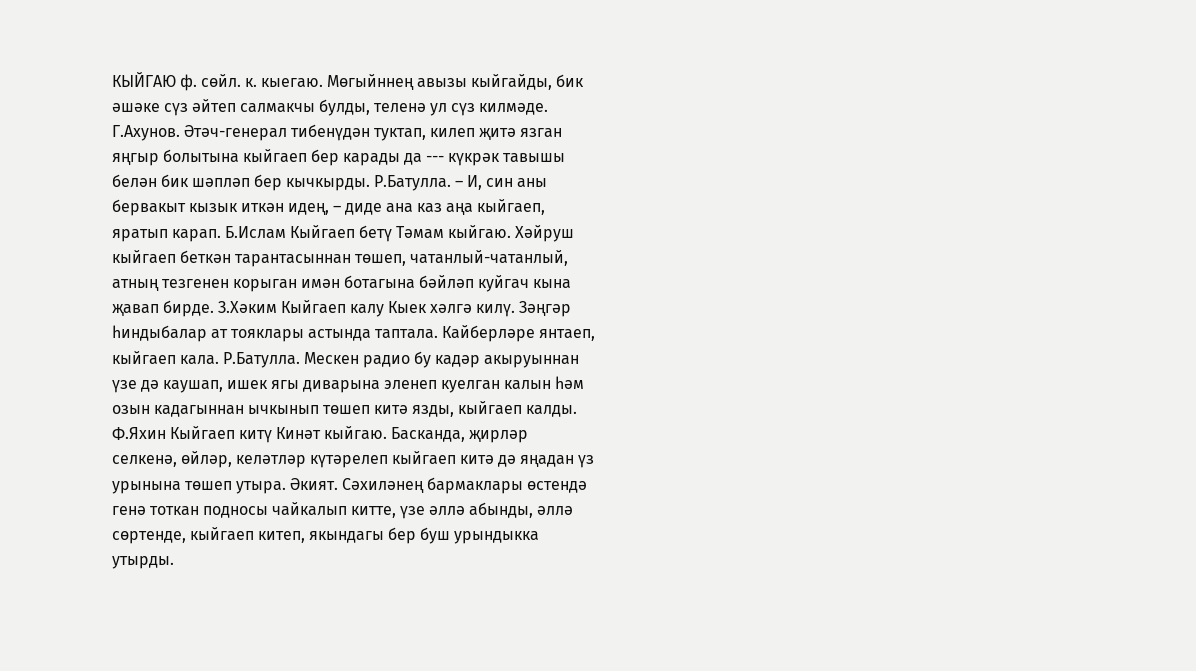КЫЙГАЮ ф. сөйл. к. кыегаю. Мөгыйннең авызы кыйгайды, бик әшәке сүз әйтеп салмакчы булды, теленә ул сүз килмәде. Г.Ахунов. Әтәч-генерал тибенүдән туктап, килеп җитә язган яңгыр болытына кыйгаеп бер карады да --- күкрәк тавышы белән бик шәпләп бер кычкырды. Р.Батулла. – И, син аны бервакыт кызык иткән идең, – диде ана каз аңа кыйгаеп, яратып карап. Б.Ислам Кыйгаеп бетү Тәмам кыйгаю. Хәйруш кыйгаеп беткән тарантасыннан төшеп, чатанлый-чатанлый, атның тезгенен корыган имән ботагына бәйләп куйгач кына җавап бирде. З.Хәким Кыйгаеп калу Кыек хәлгә килү. Зәңгәр һиндыбалар ат тояклары астында таптала. Кайберләре янтаеп, кыйгаеп кала. Р.Батулла. Мескен радио бу кадәр акыруыннан үзе дә каушап, ишек ягы диварына эленеп куелган калын һәм озын кадагыннан ычкынып төшеп китә язды, кыйгаеп калды. Ф.Яхин Кыйгаеп китү Кинәт кыйгаю. Басканда, җирләр селкенә, өйләр, келәтләр күтәрелеп кыйгаеп китә дә яңадан үз урынына төшеп утыра. Әкият. Сәхиләнең бармаклары өстендә генә тоткан подносы чайкалып китте, үзе әллә абынды, әллә сөртенде, кыйгаеп китеп, якындагы бер буш урындыкка утырды.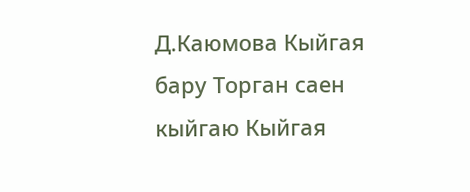Д.Каюмова Кыйгая бару Торган саен кыйгаю Кыйгая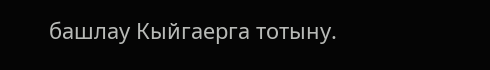башлау Кыйгаерга тотыну.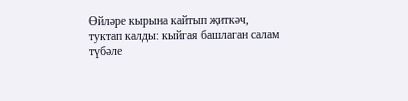Өйләре кырына кайтып җиткәч, туктап калды: кыйгая башлаган салам түбәле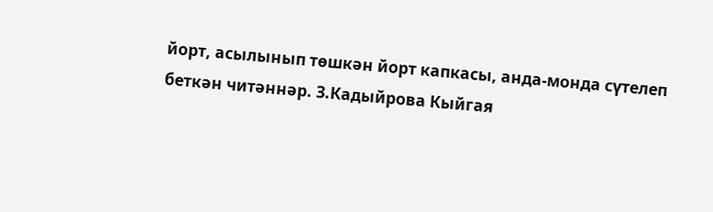йорт, асылынып төшкән йорт капкасы, анда-монда сүтелеп беткән читәннәр. З.Кадыйрова Кыйгая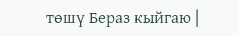төшү Бераз кыйгаю |